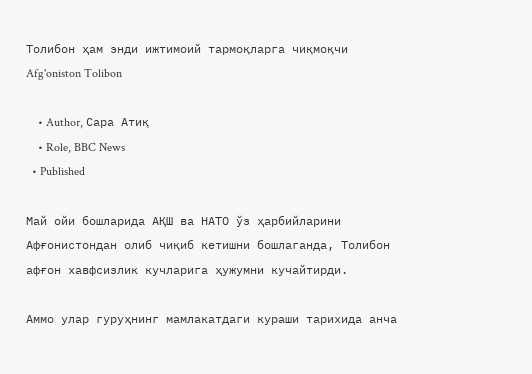Толибон ҳам энди ижтимоий тармоқларга чиқмоқчи Afg'oniston Tolibon

    • Author, Сара Атиқ
    • Role, BBC News
  • Published

Май ойи бошларида АҚШ ва НАТО ўз ҳарбийларини Афғонистондан олиб чиқиб кетишни бошлаганда, Толибон афғон хавфсизлик кучларига ҳужумни кучайтирди.

Аммо улар гуруҳнинг мамлакатдаги кураши тарихида анча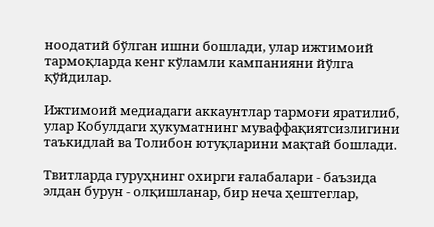ноодатий бўлган ишни бошлади, улар ижтимоий тармоқларда кенг кўламли кампанияни йўлга қўйдилар.

Ижтимоий медиадаги аккаунтлар тармоғи яратилиб, улар Кобулдаги ҳукуматнинг муваффақиятсизлигини таъкидлай ва Толибон ютуқларини мақтай бошлади.

Твитларда гуруҳнинг охирги ғалабалари - баъзида элдан бурун - олқишланар, бир неча ҳештеглар,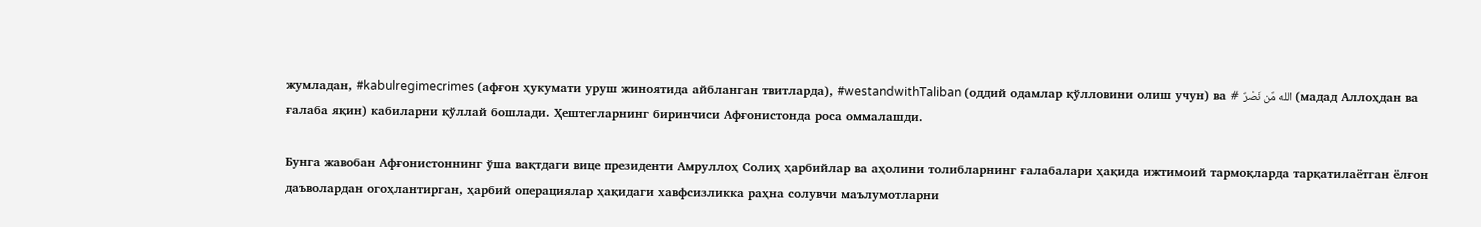жумладан, #kabulregimecrimes (афғон ҳукумати уруш жиноятида айбланган твитларда), #westandwithTaliban (оддий одамлар қўлловини олиш учун) ва # الله مٌن نَصْرٌ (мадад Аллоҳдан ва ғалаба яқин) кабиларни қўллай бошлади. Ҳештегларнинг биринчиси Афғонистонда роса оммалашди.

Бунга жавобан Афғонистоннинг ўша вақтдаги вице президенти Амруллоҳ Солиҳ ҳарбийлар ва аҳолини толибларнинг ғалабалари ҳақида ижтимоий тармоқларда тарқатилаётган ёлғон даъволардан огоҳлантирган, ҳарбий операциялар ҳақидаги хавфсизликка раҳна солувчи маълумотларни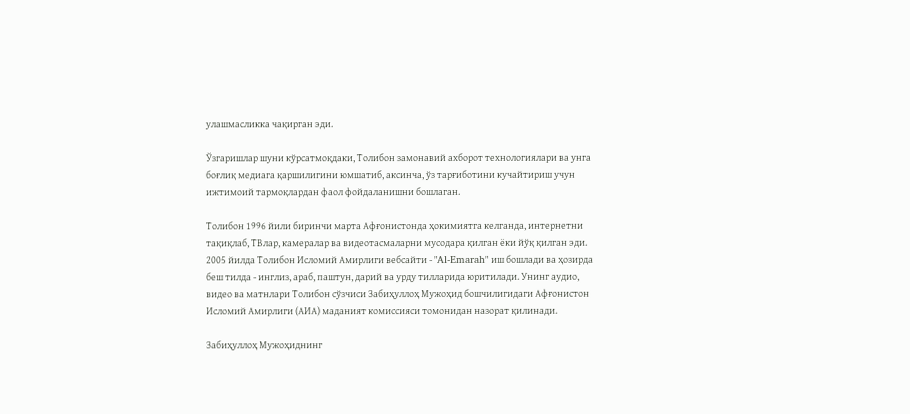улашмасликка чақирган эди.

Ўзгаришлар шуни кўрсатмоқдаки, Толибон замонавий ахборот технологиялари ва унга боғлиқ медиага қаршилигини юмшатиб, аксинча, ўз тарғиботини кучайтириш учун ижтимоий тармоқлардан фаол фойдаланишни бошлаган.

Толибон 1996 йили биринчи марта Афғонистонда ҳокимиятга келганда, интернетни тақиқлаб, ТВлар, камералар ва видеотасмаларни мусодара қилган ёки йўқ қилган эди. 2005 йилда Толибон Исломий Амирлиги вебсайти - "Al-Emarah" иш бошлади ва ҳозирда беш тилда - инглиз, араб, паштун, дарий ва урду тилларида юритилади. Унинг аудио, видео ва матнлари Толибон сўзчиси Забиҳуллоҳ Мужоҳид бошчилигидаги Афғонистон Исломий Амирлиги (АИА) маданият комиссияси томонидан назорат қилинади.

Забиҳуллоҳ Мужоҳиднинг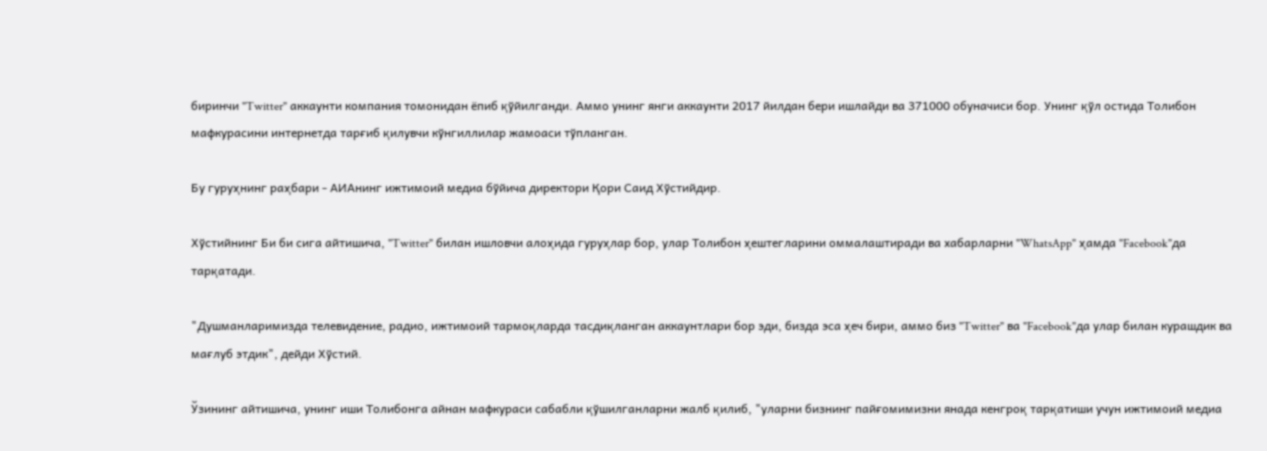биринчи "Twitter" аккаунти компания томонидан ёпиб қўйилганди. Аммо унинг янги аккаунти 2017 йилдан бери ишлайди ва 371000 обуначиси бор. Унинг қўл остида Толибон мафкурасини интернетда тарғиб қилувчи кўнгиллилар жамоаси тўпланган.

Бу гуруҳнинг раҳбари - АИАнинг ижтимоий медиа бўйича директори Қори Саид Хўстийдир.

Хўстийнинг Би би сига айтишича, "Twitter" билан ишловчи алоҳида гуруҳлар бор, улар Толибон ҳештегларини оммалаштиради ва хабарларни "WhatsApp" ҳамда "Facebook"да тарқатади.

"Душманларимизда телевидение, радио, ижтимоий тармоқларда тасдиқланган аккаунтлари бор эди, бизда эса ҳеч бири, аммо биз "Twitter" ва "Facebook"да улар билан курашдик ва мағлуб этдик", дейди Хўстий.

Ўзининг айтишича, унинг иши Толибонга айнан мафкураси сабабли қўшилганларни жалб қилиб, "уларни бизнинг пайғомимизни янада кенгроқ тарқатиши учун ижтимоий медиа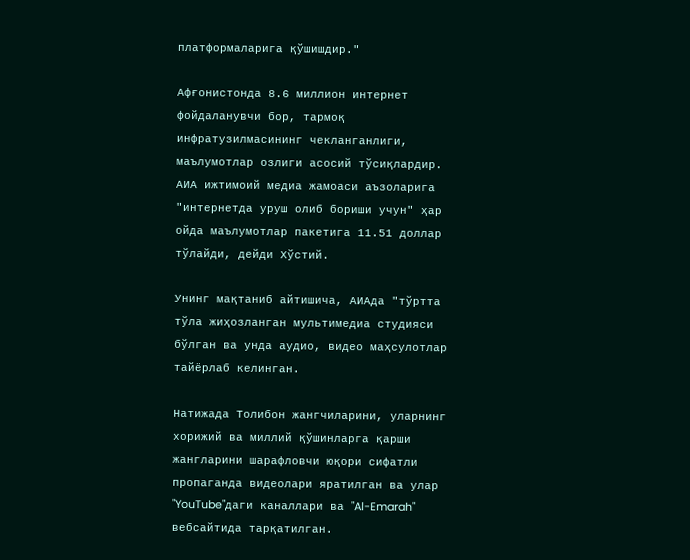платформаларига қўшишдир."

Афғонистонда 8.6 миллион интернет фойдаланувчи бор, тармоқ инфратузилмасининг чекланганлиги, маълумотлар озлиги асосий тўсиқлардир. АИА ижтимоий медиа жамоаси аъзоларига "интернетда уруш олиб бориши учун" ҳар ойда маълумотлар пакетига 11.51 доллар тўлайди, дейди Хўстий.

Унинг мақтаниб айтишича, АИАда "тўртта тўла жиҳозланган мультимедиа студияси бўлган ва унда аудио, видео маҳсулотлар тайёрлаб келинган.

Натижада Толибон жангчиларини, уларнинг хорижий ва миллий қўшинларга қарши жангларини шарафловчи юқори сифатли пропаганда видеолари яратилган ва улар "YouTube"даги каналлари ва "Al-Emarah" вебсайтида тарқатилган.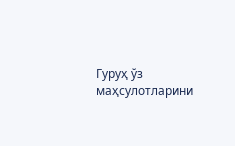Гуруҳ ўз маҳсулотларини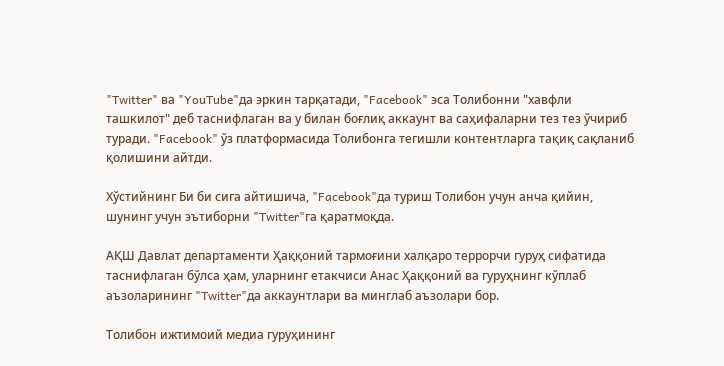"Twitter" ва "YouTube"да эркин тарқатади, "Facebook" эса Толибонни "хавфли ташкилот" деб таснифлаган ва у билан боғлиқ аккаунт ва саҳифаларни тез тез ўчириб туради. "Facebook" ўз платформасида Толибонга тегишли контентларга тақиқ сақланиб қолишини айтди.

Хўстийнинг Би би сига айтишича, "Facebook"да туриш Толибон учун анча қийин, шунинг учун эътиборни "Twitter"га қаратмоқда.

АҚШ Давлат департаменти Ҳаққоний тармоғини халқаро террорчи гуруҳ сифатида таснифлаган бўлса ҳам, уларнинг етакчиси Анас Ҳаққоний ва гуруҳнинг кўплаб аъзоларининг "Twitter"да аккаунтлари ва минглаб аъзолари бор.

Толибон ижтимоий медиа гуруҳининг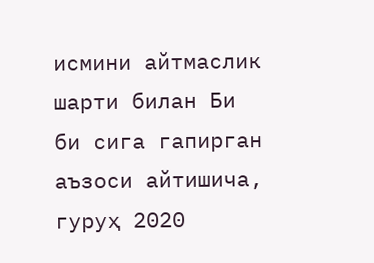исмини айтмаслик шарти билан Би би сига гапирган аъзоси айтишича, гуруҳ 2020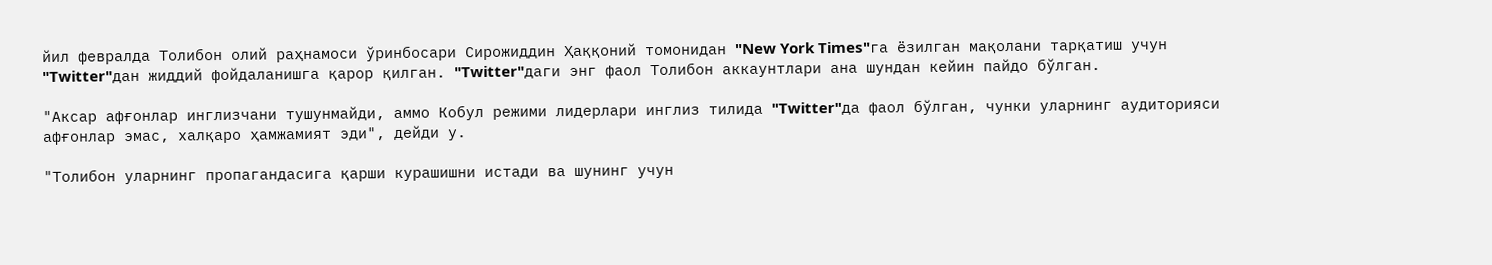йил февралда Толибон олий раҳнамоси ўринбосари Сирожиддин Ҳаққоний томонидан "New York Times"га ёзилган мақолани тарқатиш учун "Twitter"дан жиддий фойдаланишга қарор қилган. "Twitter"даги энг фаол Толибон аккаунтлари ана шундан кейин пайдо бўлган.

"Аксар афғонлар инглизчани тушунмайди, аммо Кобул режими лидерлари инглиз тилида "Twitter"да фаол бўлган, чунки уларнинг аудиторияси афғонлар эмас, халқаро ҳамжамият эди", дейди у.

"Толибон уларнинг пропагандасига қарши курашишни истади ва шунинг учун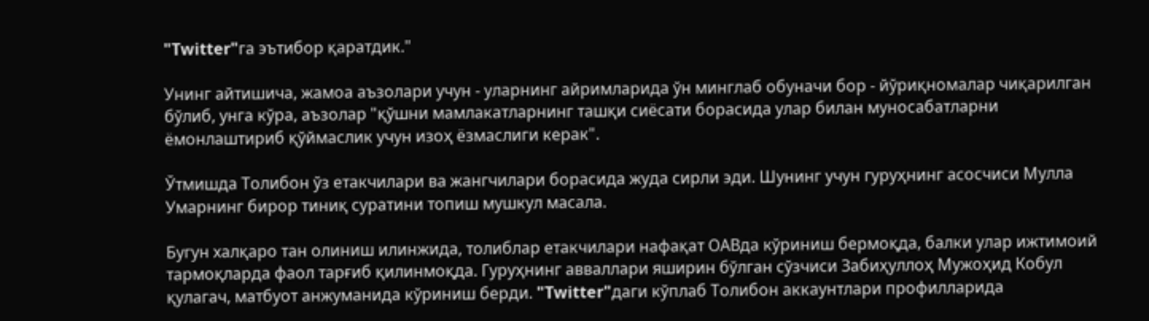"Twitter"га эътибор қаратдик."

Унинг айтишича, жамоа аъзолари учун - уларнинг айримларида ўн минглаб обуначи бор - йўриқномалар чиқарилган бўлиб, унга кўра, аъзолар "қўшни мамлакатларнинг ташқи сиёсати борасида улар билан муносабатларни ёмонлаштириб қўймаслик учун изоҳ ёзмаслиги керак".

Ўтмишда Толибон ўз етакчилари ва жангчилари борасида жуда сирли эди. Шунинг учун гуруҳнинг асосчиси Мулла Умарнинг бирор тиниқ суратини топиш мушкул масала.

Бугун халқаро тан олиниш илинжида, толиблар етакчилари нафақат ОАВда кўриниш бермоқда, балки улар ижтимоий тармоқларда фаол тарғиб қилинмоқда. Гуруҳнинг авваллари яширин бўлган сўзчиси Забиҳуллоҳ Мужоҳид Кобул қулагач, матбуот анжуманида кўриниш берди. "Twitter"даги кўплаб Толибон аккаунтлари профилларида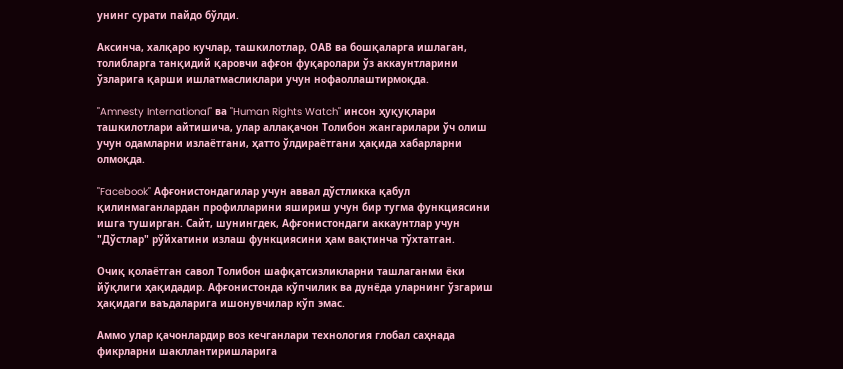унинг сурати пайдо бўлди.

Аксинча, халқаро кучлар, ташкилотлар, ОАВ ва бошқаларга ишлаган, толибларга танқидий қаровчи афғон фуқаролари ўз аккаунтларини ўзларига қарши ишлатмасликлари учун нофаоллаштирмоқда.

"Amnesty International" ва "Human Rights Watch" инсон ҳуқуқлари ташкилотлари айтишича, улар аллақачон Толибон жангарилари ўч олиш учун одамларни излаётгани, ҳатто ўлдираётгани ҳақида хабарларни олмоқда.

"Facebook" Афғонистондагилар учун аввал дўстликка қабул қилинмаганлардан профилларини яшириш учун бир тугма функциясини ишга туширган. Сайт, шунингдек, Афғонистондаги аккаунтлар учун "Дўстлар" рўйхатини излаш функциясини ҳам вақтинча тўхтатган.

Очиқ қолаётган савол Толибон шафқатсизликларни ташлаганми ёки йўқлиги ҳақидадир. Афғонистонда кўпчилик ва дунёда уларнинг ўзгариш ҳақидаги ваъдаларига ишонувчилар кўп эмас.

Аммо улар қачонлардир воз кечганлари технология глобал саҳнада фикрларни шакллантиришларига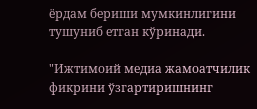ёрдам бериши мумкинлигини тушуниб етган кўринади.

"Ижтимоий медиа жамоатчилик фикрини ўзгартиришнинг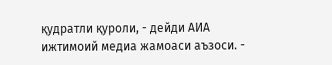қудратли қуроли, - дейди АИА ижтимоий медиа жамоаси аъзоси. -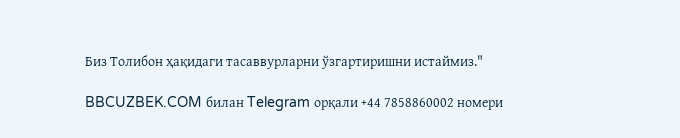Биз Толибон ҳақидаги тасаввурларни ўзгартиришни истаймиз."

BBCUZBEK.COM билан Telegram орқали +44 7858860002 номери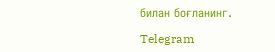билан боғланинг.

Telegram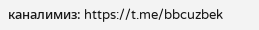каналимиз: https://t.me/bbcuzbek